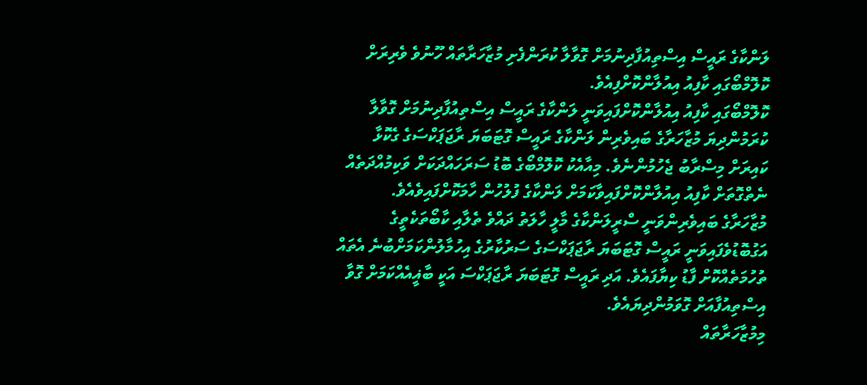ލަންކާގެ ރައީސް އިސްތިއުފާދިނުމަށް ގޮވާލާ ކުރަންފެށި މުޒާހަރާތައް ހޫނުވެ ވެރިރަށް ކޮލޮމްބޯގައި ކާފިއު އިއުލާންކޮށްފިއެވެ.
ކޮލޮމްބޯގައި ކާފިއު އިއުލާންކޮށްފައިވަނީ ލަންކާގެ ރައީސް އިސްތިއުފާދިނުމަށް ގޮވާލާ ކުރަމުންދިޔަ މުޒާހަރާގެ ބައިވެރިން ލަންކާގެ ރައީސް ގޮޓަބަޔަ ރާޖަޕަކްސަގެ ގެކޮޅާ ކައިރަށް މިސްރާބު ޖެހުމުންނެވެ. މިއާއެކު ކޮލޮމްބޯގެ ބޮޑު ސަރަހައްދަކަށް ވަކިމުއްދަތެއް ނެތްގޮތަށް ކާފިއު އިއުލާންކޮށްފައިވާކަމަށް ލަންކާގެ ފުލުހުން ހާމަކޮށްފައިވެއެވެ.
މުޒާހަރާގެ ބައިވެރިންވަނީ ސްރީލަންކާގެ މާލީ ހާލަތު ދައްވެ ތެލާއި ކާބޯތަކެތީގެ އަގުބޮޑުވެފައިވަނީ ރައީސް ގޮޓަބަޔަ ރާޖަޕަކްސަގެ ސަރުކާރުގެ އިހުމާލުންކަމަށްބުނެ އެތައް ތުހުމަތެއްކޮށް ފާޑު ކިޔާފައެވެ. އަދި ރައީސް ގޮޓަބަޔަ ރާޖަޕަކްސަ އަކީ ބާޣީއެއްކަމަށް ގޮވާ އިސްތިއުފާއަށް ގޮވަމުންދިޔައެވެ.
މިމުޒާހަރާތައް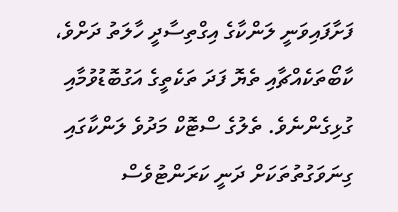ފަށާފައިވަނީ ލަންކާގެ އިގްތިސާދީ ހާލަތު ދަށްވެ، ކާބޯތަކެއްޗާއި ތެޔޮ ފަދަ ތަކެތީގެ އަގުބޮޑުވުމާއި ގުޅިގެންނެވެ. ތެލުގެ ސްޓޮކް މަދުވެ ލަންކާގައި ގިނަވަގުތުތަކަށް ދަނީ ކަރަންޓުވެސް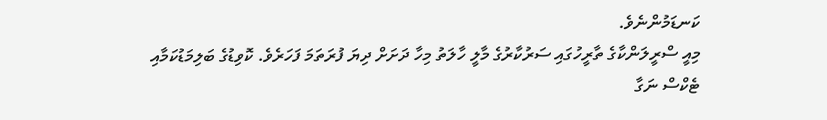ކަނޑަމުންނެވެ.
މިއީ ސްރީލަންކާގެ ތާރީހުގައި ސަރުކާރުގެ މާލީ ހާލަތު މިހާ ދަށަށް ދިޔަ ފުރަތަމަ ފަހަރެވެ. ކޮވިޑުގެ ބަލިމަޑުކަމާއި ޓެކްސް ނަގާ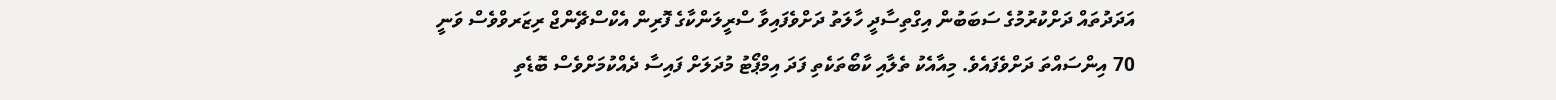އަދަދުތައް ދަށްކުރުމުގެ ސަބަބުން އިގްތިސާދީ ހާލަތު ދަށްވެފައިވާ ސްރީލަންކާގެ ފޮރިން އެކްސްޗޭންޖް ރިޒަރވްވެސް ވަނީ 70 އިންސައްތަ ދަށްވެފައެވެ. މިއާއެކު ތެލާއި ކާބޯތަކެތި ފަދަ އިމްޕޯޓު މުދަލަށް ފައިސާ ދެއްކުމަށްވެސް ބޮޑެތި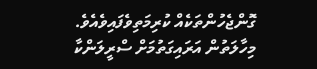ގޮންޖެހުންތަކެއް ކުރިމަތިވެފައިވެއެވެ.
މިހާލަތުން އަރައިގަތުމަށް ސްރީލަންކާ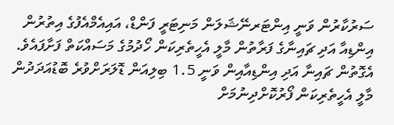ސަރުކާރުން ވަނީ އިންޓަރނޭޝަލަން މަނިޓަރީ ފަންޑް، އައިއެމްއެފުގެ އިތުރުން އިންޑިއާ އަދި ޗައިނާގެ ފަރާތުން މާލީ އެހީތެރިކަން ހޯދުމުގެ މަސައްކަތް ފަށާފައެވެ. އެގޮތުން ޗައިނާ އަދި އިންޑިއާއިން ވަނީ 1.5 ބިލިއަން ޑޮލަރަށްވުރެ ބޮޑުއަދަދުން މާލީ އެހީތެރިކަން ފޯރުކޮށްދިނުމަށް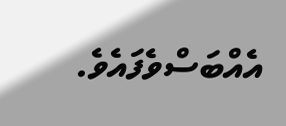އެއްބަސްވެފައެވެ.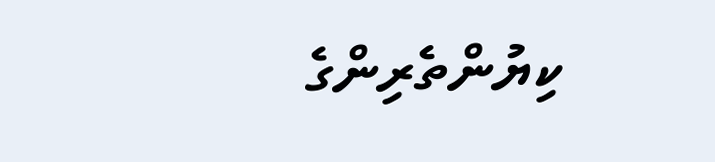ކިޔުންތެރިންގެ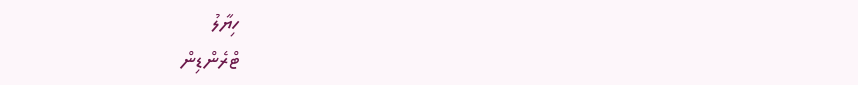ހިޔާލު
ޓްރެންޑިން